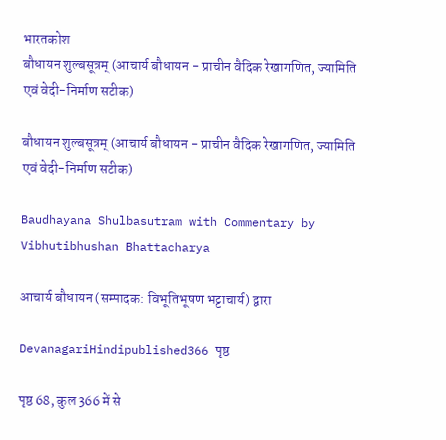भारतकोश
बौधायन शुल्बसूत्रम् (आचार्य बौधायन - प्राचीन वैदिक रेखागणित, ज्यामिति एवं वेदी-निर्माण सटीक)

बौधायन शुल्बसूत्रम् (आचार्य बौधायन - प्राचीन वैदिक रेखागणित, ज्यामिति एवं वेदी-निर्माण सटीक)

Baudhayana Shulbasutram with Commentary by Vibhutibhushan Bhattacharya

आचार्य बौधायन (सम्पादक: विभूतिभूषण भट्टाचार्य) द्वारा

DevanagariHindipublished366 पृष्ठ

पृष्ठ 68, कुल 366 में से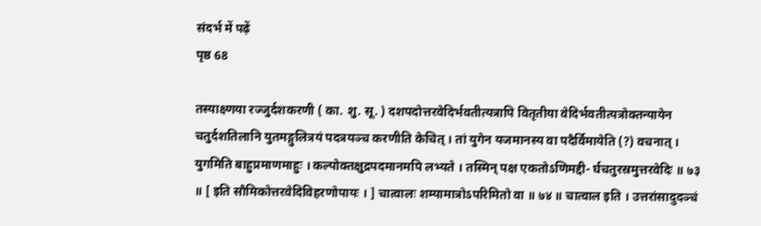संदर्भ में पढ़ें
पृष्ठ 68

तस्याक्ष्णया रज्जुर्दशकरणी ( का. शु. सू. ) दशपदोत्तरवेदिर्भवतीत्यत्रापि वितृतीया वेदिर्भवतीत्यत्रोक्तन्यायेन चतुर्दशतिलानि युतमङ्गुलित्रयं पदत्रयञ्च करणीति केचित् । तां युगेन यजमानस्य वा पदैर्विमायेति (?) वचनात् । युगमिति बाहुप्रमाणमाहुः । कल्पोक्तक्षुद्रपदमानमपि लभ्यते । तस्मिन् पक्ष एकतोऽणिमद्दी- र्घचतुरस्रमुत्तरवेदिः ॥ ७३ ॥ [ इति सौमिकोत्तरवेदिविहरणोपायः । ] चात्वालः शम्यामात्रोऽपरिमितो वा ॥ ७४ ॥ चात्वाल इति । उत्तरांसादुदञ्चं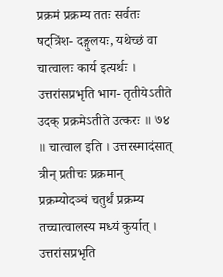प्रक्रमं प्रक्रम्य ततः सर्वतः षट्त्रिंश- दङ्गुलयः, यथेच्छं वा चात्वालः कार्य इत्यर्थः । उत्तरांसप्रभृति भाग- तृतीयेऽतीते उदक् प्रक्रमेऽतीते उत्करः ॥ ७४ ॥ चात्वाल इति । उत्तरस्मादंसात् त्रीन् प्रतीचः प्रक्रमान् प्रक्रम्योदञ्चं चतुर्थं प्रक्रम्य तच्चात्वालस्य मध्यं कुर्यात् । उत्तरांसप्रभृति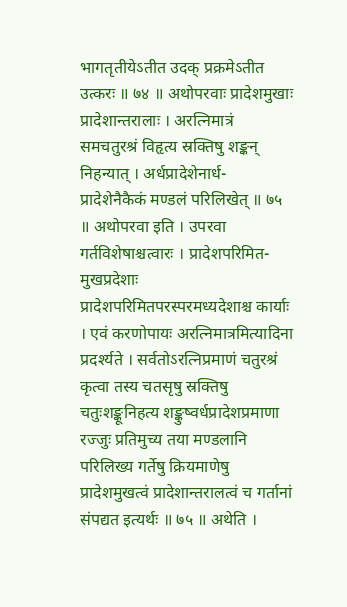भागतृतीयेऽतीत उदक् प्रक्रमेऽतीत उत्करः ॥ ७४ ॥ अथोपरवाः प्रादेशमुखाः प्रादेशान्तरालाः । अरत्निमात्रं समचतुरश्रं विहृत्य स्रक्तिषु शङ्कन् निहन्यात् । अर्धप्रादेशेनार्ध- प्रादेशेनैकैकं मण्डलं परिलिखेत् ॥ ७५ ॥ अथोपरवा इति । उपरवा गर्तविशेषाश्चत्वारः । प्रादेशपरिमित- मुखप्रदेशाः प्रादेशपरिमितपरस्परमध्यदेशाश्च कार्याः । एवं करणोपायः अरत्निमात्रमित्यादिना प्रदर्श्यते । सर्वतोऽरत्निप्रमाणं चतुरश्रं कृत्वा तस्य चतसृषु स्रक्तिषु चतुःशङ्कूनिहत्य शङ्कुष्वर्धप्रादेशप्रमाणा रज्जुः प्रतिमुच्य तया मण्डलानि परिलिख्य गर्तेषु क्रियमाणेषु प्रादेशमुखत्वं प्रादेशान्तरालत्वं च गर्तानां संपद्यत इत्यर्थः ॥ ७५ ॥ अथेति ।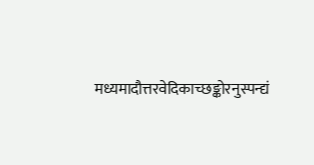मध्यमादौत्तरवेदिकाच्छङ्कोरनुस्पन्द्यं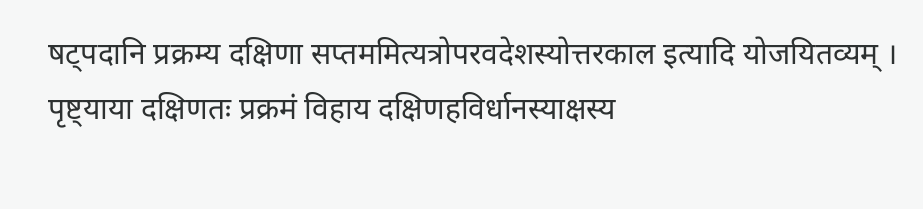षट्पदानि प्रक्रम्य दक्षिणा सप्तममित्यत्रोपरवदेशस्योत्तरकाल इत्यादि योजयितव्यम् । पृष्ट्याया दक्षिणतः प्रक्रमं विहाय दक्षिणहविर्धानस्याक्षस्य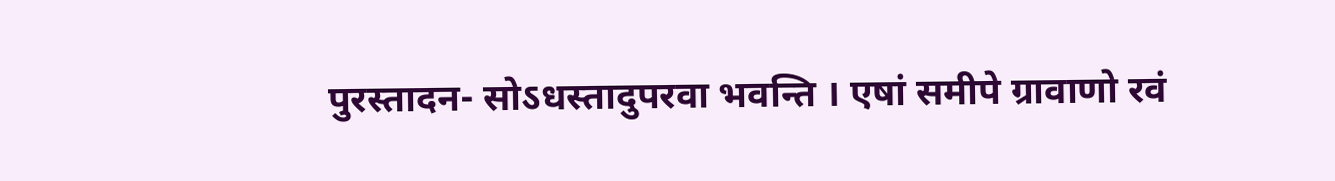पुरस्तादन- सोऽधस्तादुपरवा भवन्ति । एषां समीपे ग्रावाणो रवं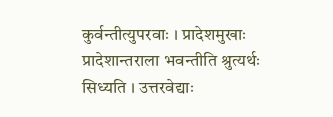कुर्वन्तीत्युपरवाः । प्रादेशमुखाः प्रादेशान्तराला भवन्तीति श्रुत्यर्थः सिध्यति । उत्तरवेद्याः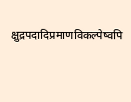क्षुद्रपदादिप्रमाणविकल्पेष्वपि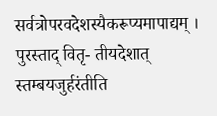सर्वत्रोपरवदेशस्यैकरूप्यमापाद्यम् । पुरस्ताद् वितृ- तीयदेशात् स्तम्बयजुर्हरंतीति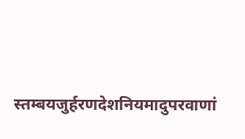स्तम्बयजुर्हरणदेशनियमादुपरवाणां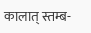कालात् स्तम्ब-